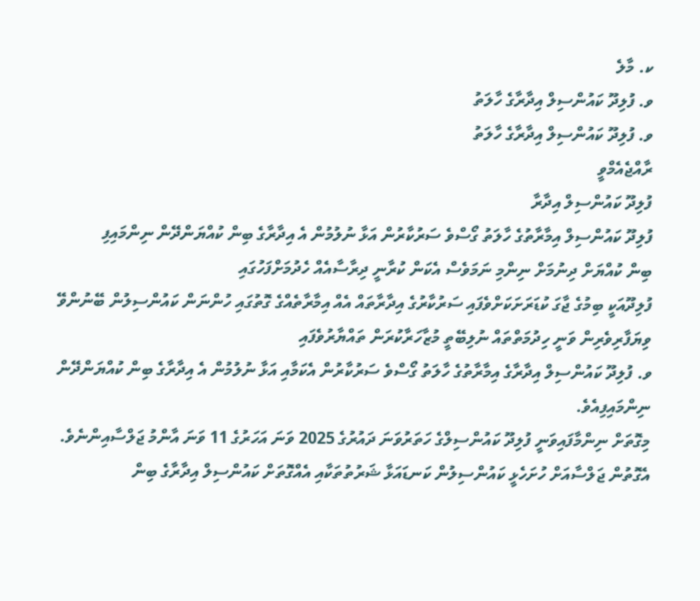ކ. މާލެ
ވ. ފުލިދޫ ކައުންސިލް އިދާރާގެ ހާލަތު
ވ. ފުލިދޫ ކައުންސިލް އިދާރާގެ ހާލަތު
ރާއްޖެއެމްވީ
ފުލިދޫ ކައުންސިލް އިދާރާ
ފުލިދޫ ކައުންސިލް އިމާރާތުގެ ހާލަތު ގޯސްވެ ސަރުކާރުން އަޅާ ނުލުމުން އެ އިދާރާގެ ބިން ކުއްޔަންދޭން ނިންމައިފި
ބިން ކުއްޔަށް ދިނުމަށް ނިންމި ނަމަވެސް އެކަން ކުރާނީ ދިރާސާއެއް ހެދުމަށްފަހުގައި
ފުލިދޫއަކީ ބިމުގެ ޖާގަ ކުޑަރަށަކަށްވެފައި ސަރުކާރުގެ އިދާރާތައް އެއް އިމާރާތެއްގެ ގޮތުގައި ހުންނަން ކައުންސިލުން ބޭނުންވޭ
ވިޔަފާރިވެރިން ވަނީ ހިދުމަތްތައް ނުލިބޭތީ މުޒާހަރާކުރަން ތައްޔާރުވެފައި
ވ. ފުލިދޫ ކައުންސިލް އިދާރާގެ އިމާރާތުގެ ހާލަތު ގޯސްވެ ސަރުކާރުން އެކަމާއި އަޅާ ނުލުމުން އެ އިދާރާގެ ބިން ކުއްޔަންދޭން ނިންމައިފިއެވެ.
މިގޮތަށް ނިންމާފައިވަނީ ފުލިދޫ ކައުންސިލްގެ ހަތަރުވަނަ ދައުރުގެ 2025 ވަނަ އަހަރުގެ 11 ވަނަ އާންމު ޖަލްސާއިންނެވެ. އެގޮތުން ޖަލްސާއަށް ހުށަހެޅީ ކައުންސިލުން ކަނޑައަޅާ ޝަރުތުތަކާއި އެއްގޮތަށް ކައުންސިލް އިދާރާގެ ބިން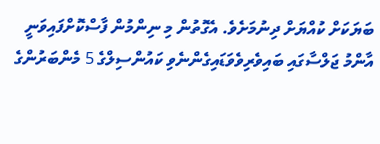ބަޔަކަށް ކުއްޔަށް ދިނުމަށެވެ. އެގޮތުން މި ނިންމުން ފާސްކޮށްފައިވަނީ އާންމު ޖަލްސާގައި ބައިވެރިވެވަޑައިގެންނެވި ކައުންސިލްގެ 5 މެންބަރުންގެ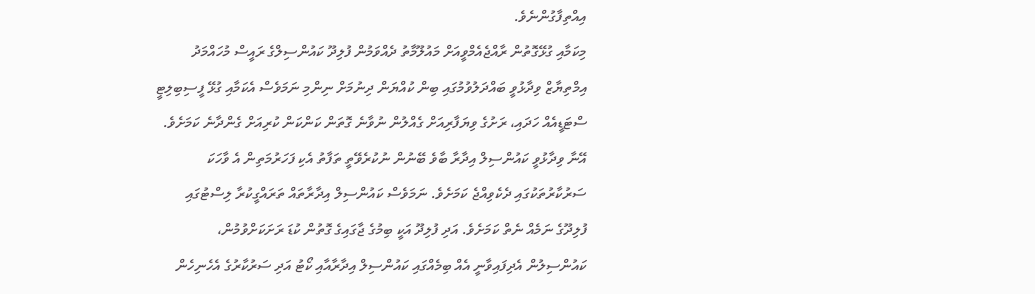އިއްތިފާގުންނެވެ.
މިކަމާއި ގުޅޭގޮތުން ރާއްޖެއެމްވީއަށް މައުލޫމާތު ދެއްވަމުން ފުލިދޫ ކައުންސިލްގެ ރައީސް މުހައްމަދު އިމްތިޔާޒް ވިދާޅުވީ ބައްދަލުވުމުގައި ބިން ކުއްޔަން ދިނުމަށް ނިންމި ނަމަވެސް އެކަމާއި ގުޅޭ ފީސިބިލިޓީ ސްޓަޑީއެއް ހަދައި، ރަށުގެ ވިޔަފާރިއަށް ގެއްލުން ނުވާނެ ގޮތަން ކަންކަން ކުރިއަށް ގެންދާނެ ކަމަށެވެ.
އޭނާ ވިދާޅުވީ ކައުންސިލް އިދާރާ ބާވެ ބޭނުން ނުކުރެވޭތީ ތަފާތު އެކި ފަހަރުމަތިން އެ ވާހަކަ ސަރުކާރުތަކުގައި ދެކެވިއްޖެ ކަމަށެވެ. ނަމަވެސް ކައުންސިލް އިދާރާތައް ތަރައްގީކުރާ ލިސްޓުގައި ފުލިދޫގެ ނަމެއް ނެތް ކަމަށެވެ. އަދި ފުލިދޫ އަކީ ބިމުގެ ޖާގައިގެ ގޮތުން ކުޑަ ރަށަކަށްވުމުން، ކައުންސިލުން އެދިފައިވާނީ އެއް ބިމެއްގައި ކައުންސިލް އިދާރާއާއި ކޯޓު އަދި ސަރުކާރުގެ އެހެނިހެން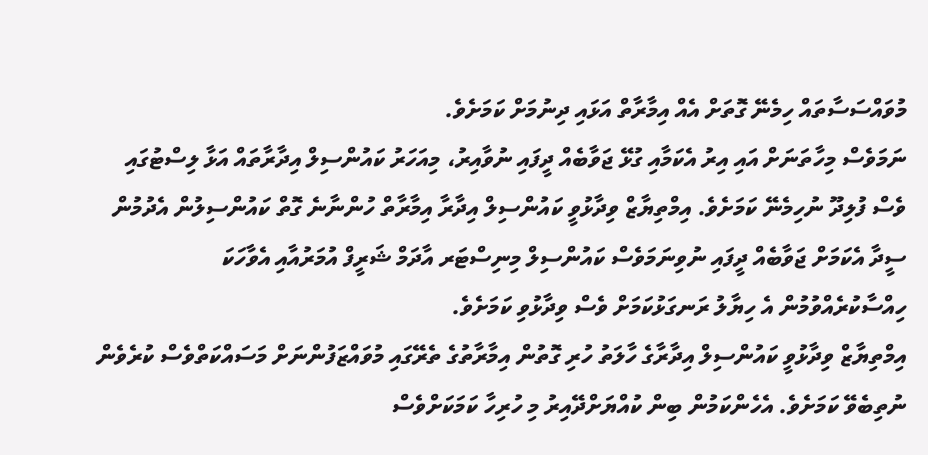މުވައްސަސާތައް ހިމެނޭ ގޮތަށް އެއް އިމާރާތް އަޅައި ދިނުމަށް ކަމަށެވެ.
ނަމަވެސް މިހާތަނަށް އައި އިރު އެކަމާއި ގުޅޭ ޖަވާބެއް ދީފައި ނުވާއިރު، މިއަހަރު ކައުންސިލް އިދާރާތައް އަޅާ ލިސްޓުގައި ވެސް ފުލިދޫ ނުހިމެނޭ ކަމަށެވެ. އިމްތިޔާޒް ވިދާޅުވީ ކައުންސިލް އިދާރާ އިމާރާތް ހުންނާނެ ގޮތް ކައުންސިލުން އެދުމުން ސީދާ އެކަމަށް ޖަވާބެއް ދީފައި ނުވިނަމަވެސް ކައުންސިލް މިނިސްޓަރ އާދަމް ޝަރީފް އުމަރުއާއި އެވާހަކަ ހިއްސާކުރެއްވުމުން އެ ހިޔާލު ރަނގަޅުކަމަށް ވެސް ވިދާޅުވި ކަމަށެވެ.
އިމްތިޔާޒް ވިދާޅުވީ ކައުންސިލް އިދާރާގެ ހާލަތު ހުރި ގޮތުން އިމާރާތުގެ ތެރޭގައި މުވައްޒަފުންނަށް މަސައްކަތްވެސް ކުރެވެން ނުތިބެވޭ ކަމަށެވެ. އެހެންކަމުން ބިން ކުއްޔަށްދޭއިރު މި ހުރިހާ ކަމަކަށްވެސް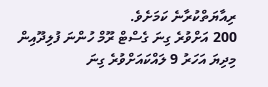ރިއާޔަތްކުރާނެ ކަމަށެވެ.
200 އަށްވުރެ ގިނަ ގެސްޓް ރޫމް ހުންނަ ފުލިދޫއިން މިދިޔަ އަހަރު 9 ލައްކައަށްވުރެ ގިނަ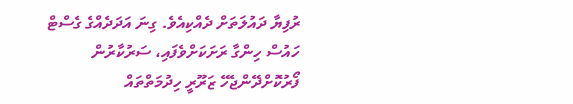ރުފިޔާ ދައުލަތަށް ދެއްކިއެވެ. ގިނަ އަދަދެއްގެ ގެސްޓް ހައުސް ހިންގާ ރަށަކަށްވެފައި، ސަރުކާރުން ފޯރުކޮށްދޭންޖެހޭ ޒަރޫރީ ހިދުމަތްތައް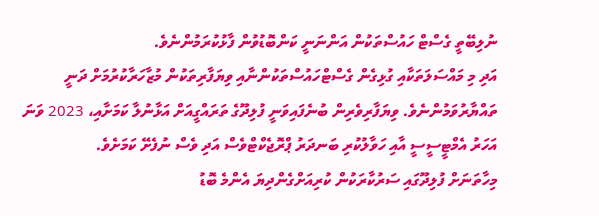ނުލިބޭތީ ގެސްޓް ހައުސްތަކުން އަންނަނީ ކަންބޮޑުވުން ފާޅުކުރަމުންނެވެ.
އަދި މި މައްސަލަތަކާއި ގުޅިގެން ގެސްޓްހައުސްތަކުންނާއި ވިޔަފާރިތަކުން މުޒާހަރާކުރުމަށް ދަނީ ތައްޔާރުވަމުންނެވެ. ވިޔަފާރިވެރިން ބުނެފައިވަނީ ފުލިދޫގެ ތަރައްގީއަށް އަޅާނުލާ ކަމަށާއި، 2023 ވަނަ އަހަރު އެމްޓީސީސީ އާއި ހަވާލުކުރި ބަނދަރު ޕްރޮޖެކްޓްވެސް އަދި ވެސް ނުފެށޭ ކަމަށެވެ.
މިހާތަނަށް ފުލިދޫގައި ސަރުކާރަކުން ކުރިއަށްގެންދިޔަ އެންމެ ބޮޑު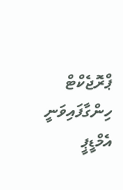ޕްރޮޖެކްޓް ހިންގާފައިވަނީ އެމްޑީޕީ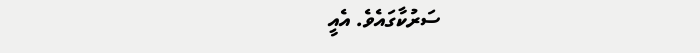ސަރުކާގައެވެ. އެއީ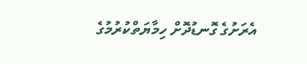އެރަށުގެ ގޮނޑުދޮށް ހިމާޔަތްކުރުމުގެ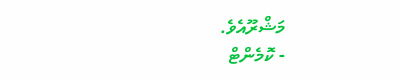މަޝްރޫއެވެ.
- ކޮމެންޓް